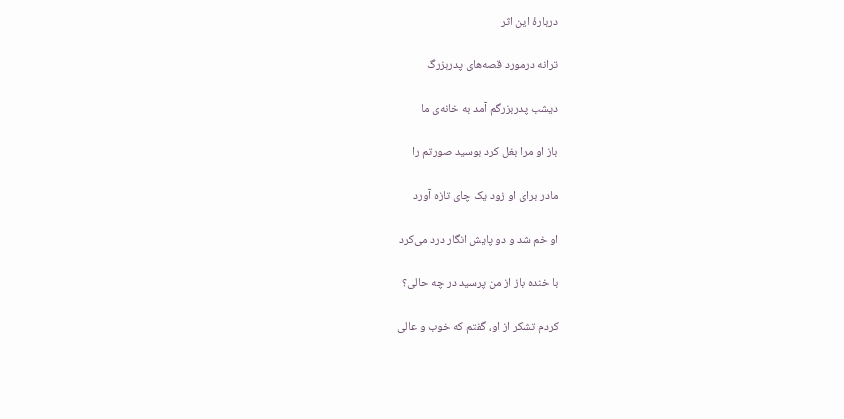دربارهٔ این اثر

ترانه درمورد قصه‌های پدربزرگ

دیشب پدربزرگم آمد به خانه‌ی ما

باز او مرا بغل کرد بوسید صورتم را

مادر برای او زود یک چای تازه آورد

او خم شد و دو پایش انگار درد می‌کرد

با خنده باز از من پرسید در چه حالی؟

کردم تشکر از او، گفتم که خوب و عالی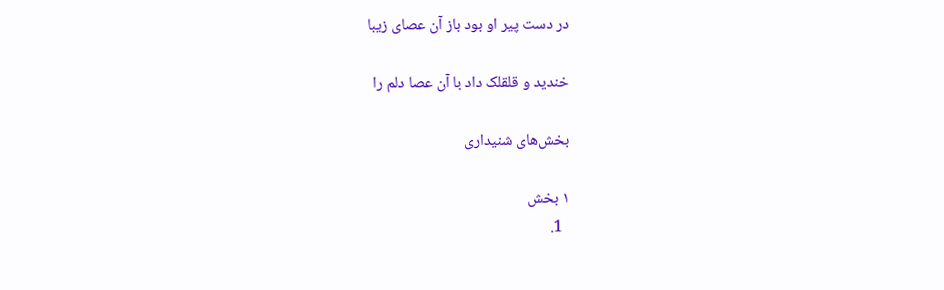در دست پیر او بود باز آن عصای زیبا

خندید و قلقلک داد با آن عصا دلم را

بخش‌های شنیداری

۱ بخش
  1.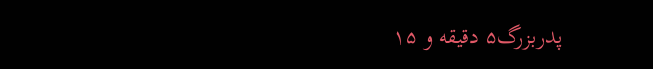پدربزرگ۵ دقیقه و ۱۵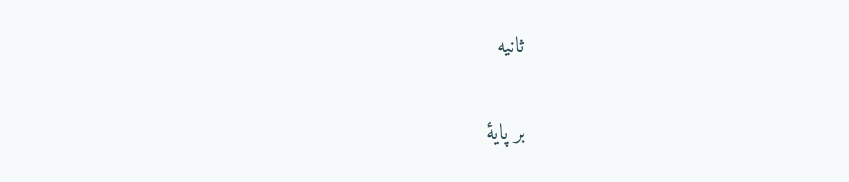ثانیه

بر پایهٔ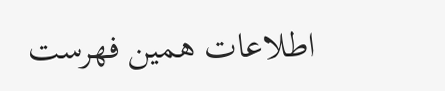اطلاعات همین فهرست